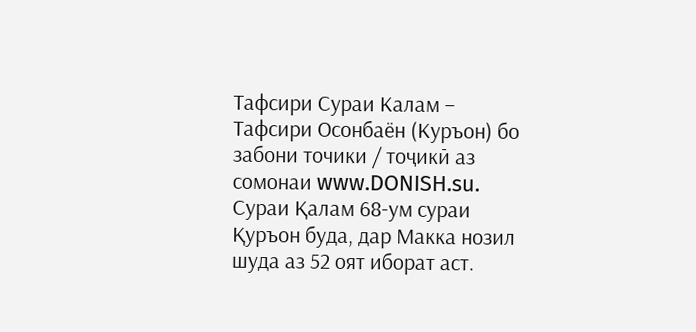Тафсири Сураи Калам – Тафсири Осонбаён (Куръон) бо забони точики / тоҷикӣ аз сомонаи www.DONISH.su.
Сураи Қалам 68-ум сураи Қуръон буда, дар Макка нозил шуда аз 52 оят иборат аст.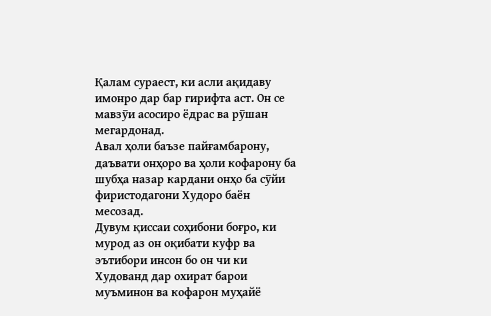Қалам сураест, ки асли ақидаву имонро дар бар гирифта аст. Он се мавзӯи асосиро ёдрас ва рӯшан мегардонад.
Авал ҳоли баъзе пайғамбарону, даъвати онҳоро ва ҳоли кофарону ба шубҳа назар кардани онҳо ба сӯйи фиристодагони Худоро баён месозад.
Дувум қиссаи соҳибони боғро, ки мурод аз он оқибати куфр ва эътибори инсон бо он чи ки Худованд дар охират барои муъминон ва кофарон муҳайё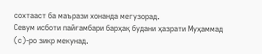сохтааст ба маърази хонанда мегузорад.
Севум исботи пайғамбари барҳақ будани ҳазрати Муҳаммад (с)-ро зикр мекунад.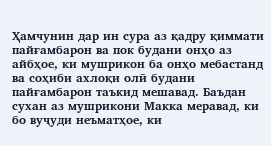Ҳамчунин дар ин сура аз қадру қиммати пайғамбарон ва пок будани онҳо аз айбҳое, ки мушрикон ба онҳо мебастанд ва соҳиби ахлоқи олӣ будани пайғамбарон таъкид мешавад. Баъдан сухан аз мушрикони Макка меравад, ки бо вуҷуди неъматҳое, ки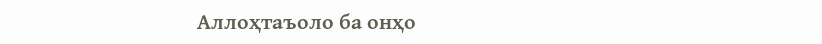Аллоҳтаъоло ба онҳо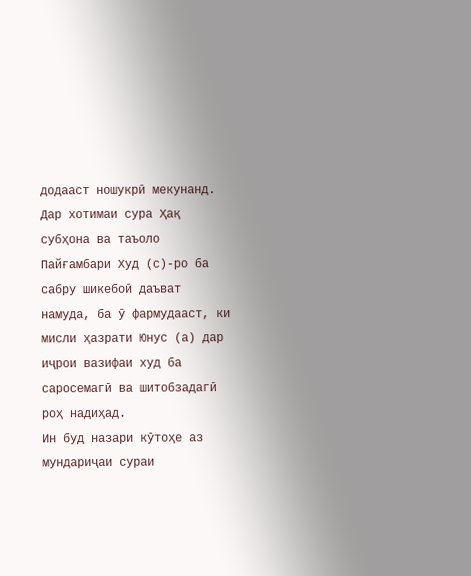додааст ношукрӣ мекунанд. Дар хотимаи сура Ҳақ субҳона ва таъоло Пайғамбари Худ (с)-ро ба сабру шикебоӣ даъват намуда, ба ӯ фармудааст, ки мисли ҳазрати Юнус (а) дар иҷрои вазифаи худ ба саросемагӣ ва шитобзадагӣ роҳ надиҳад.
Ин буд назари кӯтоҳе аз мундариҷаи сураи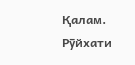Қалам.
Рӯйхати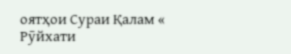оятҳои Сураи Қалам «
Рӯйхати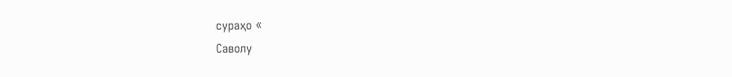сураҳо «
Саволу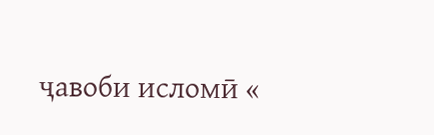ҷавоби исломӣ «